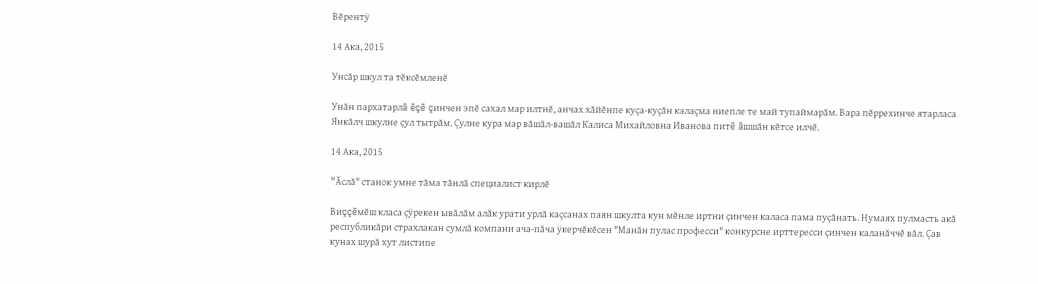Вĕрентÿ

14 Ака, 2015

Унсăр шкул та тĕксĕмленĕ

Унăн пархатарлă ĕçĕ çинчен эпĕ сахал мар илтнĕ, анчах хăйĕнпе куçа-куçăн калаçма ниепле те май тупаймарăм. Вара пĕррехинче ятарласа Янкăлч шкулне çул тытрăм. Çулне кура мар вăшăл-вашăл Калиса Михайловна Иванова питĕ ăшшăн кĕтсе илчĕ.

14 Ака, 2015

"Ăслă" станок умне тăма тăнлă специалист кирлĕ

Виççĕмĕш класа çÿрекен ывăлăм алăк урати урлă каçсанах паян шкулта кун мĕнле иртни çинчен каласа пама пуçăнать. Нумаях пулмасть акă республикăри страхлакан сумлă компани ача-пăча ÿкерчĕкĕсен "Манăн пулас професси" конкурсне ирттересси çинчен каланăччĕ вăл. Çав кунах шурă хут листипе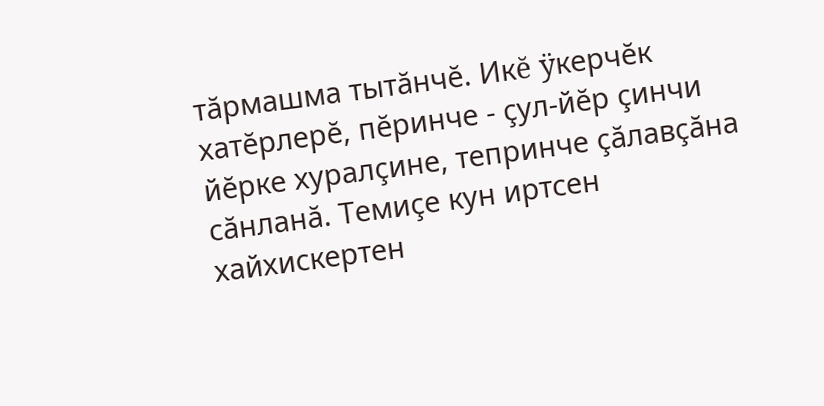тăрмашма тытăнчĕ. Икĕ ÿкерчĕк хатĕрлерĕ, пĕринче - çул-йĕр çинчи йĕрке хуралçине, тепринче çăлавçăна сăнланă. Темиçе кун иртсен хайхискертен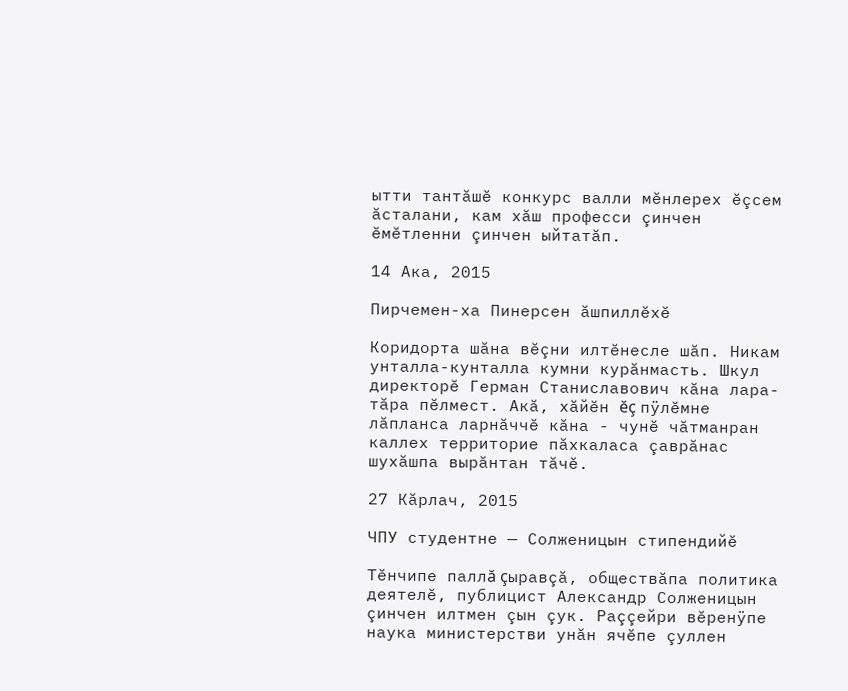ытти тантăшĕ конкурс валли мĕнлерех ĕçсем ăсталани, кам хăш професси çинчен ĕмĕтленни çинчен ыйтатăп.

14 Ака, 2015

Пирчемен-ха Пинерсен ăшпиллĕхĕ

Коридорта шăна вĕçни илтĕнесле шăп. Никам унталла-кунталла кумни курăнмасть. Шкул директорĕ Герман Станиславович кăна лара-тăра пĕлмест. Акă, хăйĕн ĕç пÿлĕмне лăпланса ларнăччĕ кăна - чунĕ чăтманран каллех территорие пăхкаласа çаврăнас шухăшпа вырăнтан тăчĕ.

27 Кăрлач, 2015

ЧПУ студентне — Солженицын стипендийĕ

Тĕнчипе паллă çыравçă, обществăпа политика деятелĕ, публицист Александр Солженицын çинчен илтмен çын çук. Раççейри вĕренÿпе наука министерстви унăн ячĕпе çуллен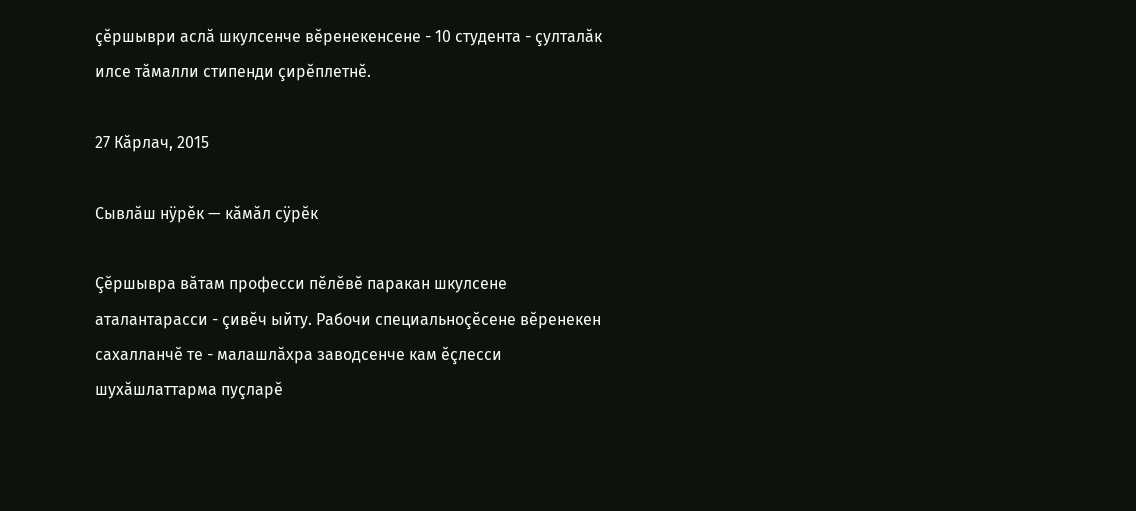çĕршыври аслă шкулсенче вĕренекенсене - 10 студента - çулталăк илсе тăмалли стипенди çирĕплетнĕ.

27 Кăрлач, 2015

Сывлăш нÿрĕк — кăмăл сÿрĕк

Çĕршывра вăтам професси пĕлĕвĕ паракан шкулсене аталантарасси - çивĕч ыйту. Рабочи специальноçĕсене вĕренекен сахалланчĕ те - малашлăхра заводсенче кам ĕçлесси шухăшлаттарма пуçларĕ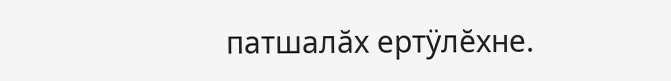патшалăх ертÿлĕхне.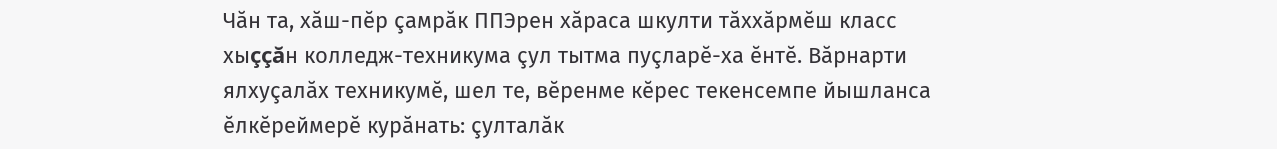Чăн та, хăш-пĕр çамрăк ППЭрен хăраса шкулти тăххăрмĕш класс хыççăн колледж-техникума çул тытма пуçларĕ-ха ĕнтĕ. Вăрнарти ялхуçалăх техникумĕ, шел те, вĕренме кĕрес текенсемпе йышланса ĕлкĕреймерĕ курăнать: çулталăк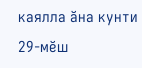каялла ăна кунти 29-мĕш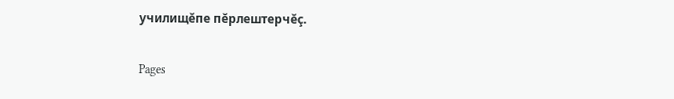училищĕпе пĕрлештерчĕç.

Pages